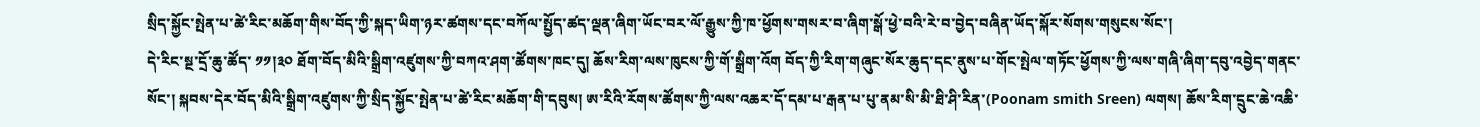སྲིད་སྐྱོང་སྤེན་པ་ཚེ་རིང་མཆོག་གིས་བོད་ཀྱི་སྐད་ཡིག་ཉར་ཚགས་དང་བཀོལ་སྤྱོད་ཚད་ལྡན་ཞིག་ཡོང་བར་ལོ་རྒྱུས་ཀྱི་ཁ་ཕྱོགས་གསར་བ་ཞིག་སྒོ་ཕྱེ་བའི་རེ་བ་བྱེད་བཞིན་ཡོད་སྐོར་སོགས་གསུངས་སོང་།
དེ་རིང་སྔ་དྲོ་ཆུ་ཚོད་ ༡༡།༣༠ ཐོག་བོད་མིའི་སྒྲིག་འཛུགས་ཀྱི་བཀའ་ཤག་ཚོགས་ཁང་དུ། ཆོས་རིག་ལས་ཁུངས་ཀྱི་གོ་སྒྲིག་འོག བོད་ཀྱི་རིག་གཞུང་སོར་ཆུད་དང་ནུས་པ་གོང་སྤེལ་གཏོང་ཕྱོགས་ཀྱི་ལས་གཞི་ཞིག་དབུ་འབྱེད་གནང་སོང་། སྐབས་དེར་བོད་མིའི་སྒྲིག་འཛུགས་ཀྱི་སྲིད་སྐྱོང་སྤེན་པ་ཚེ་རིང་མཆོག་གི་དབུས། ཨ་རིའི་རོགས་ཚོགས་ཀྱི་ལས་འཆར་དོ་དམ་པ་རྒན་པ་པུ་ནམ་སི་མི་ཐི་ཤི་རིན་(Poonam smith Sreen) ལགས། ཆོས་རིག་དྲུང་ཆེ་འཆི་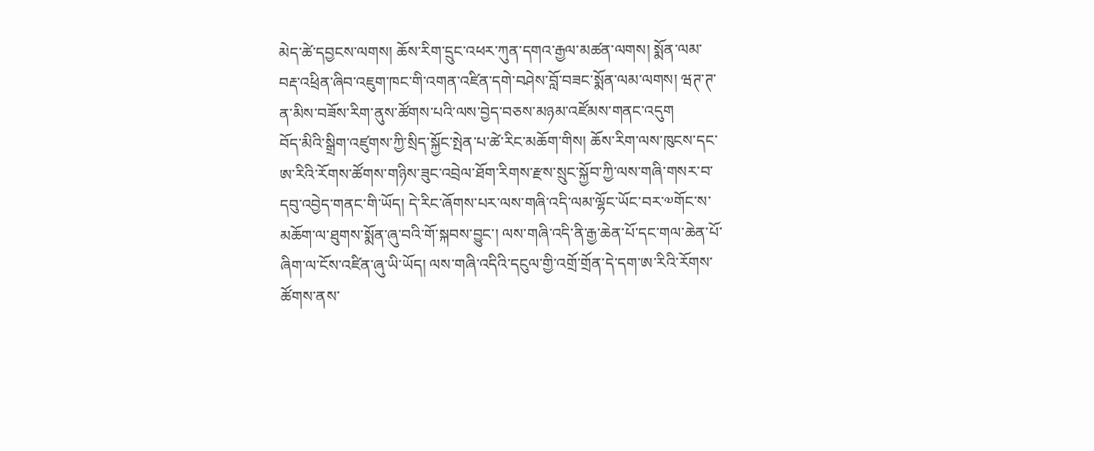མེད་ཚེ་དབྱངས་ལགས། ཆོས་རིག་དྲུང་འཕར་ཀུན་དགའ་རྒྱལ་མཚན་ལགས། སྨོན་ལམ་བརྡ་འཕྲིན་ཞིབ་འཇུག་ཁང་གི་འགན་འཛིན་དགེ་བཤེས་བློ་བཟང་སྨོན་ལམ་ལགས། ཝཊ་ཊ་ན་མིས་བཟོས་རིག་ནུས་ཚོགས་པའི་ལས་བྱེད་བཅས་མཉམ་འཛོམས་གནང་འདུག
བོད་མིའི་སྒྲིག་འཛུགས་ཀྱི་སྲིད་སྐྱོང་སྤེན་པ་ཚེ་རིང་མཆོག་གིས། ཆོས་རིག་ལས་ཁུངས་དང་ཨ་རིའི་རོགས་ཚོགས་གཉིས་ཟུང་འབྲེལ་ཐོག་རིགས་རྫས་སྲུང་སྐྱོབ་ཀྱི་ལས་གཞི་གསར་བ་དབུ་འབྱེད་གནང་གི་ཡོད། དེ་རིང་ཞོགས་པར་ལས་གཞི་འདི་ལམ་ལྷོང་ཡོང་བར་༧གོང་ས་མཆོག་ལ་ཐུགས་སྨོན་ཞུ་བའི་གོ་སྐབས་བྱུང་། ལས་གཞི་འདི་ནི་རྒྱ་ཆེན་པོ་དང་གལ་ཆེན་པོ་ཞིག་ལ་ངོས་འཛིན་ཞུ་ཡི་ཡོད། ལས་གཞི་འདིའི་དངུལ་གྱི་འགྲོ་གྲོན་དེ་དག་ཨ་རིའི་རོགས་ཚོགས་ནས་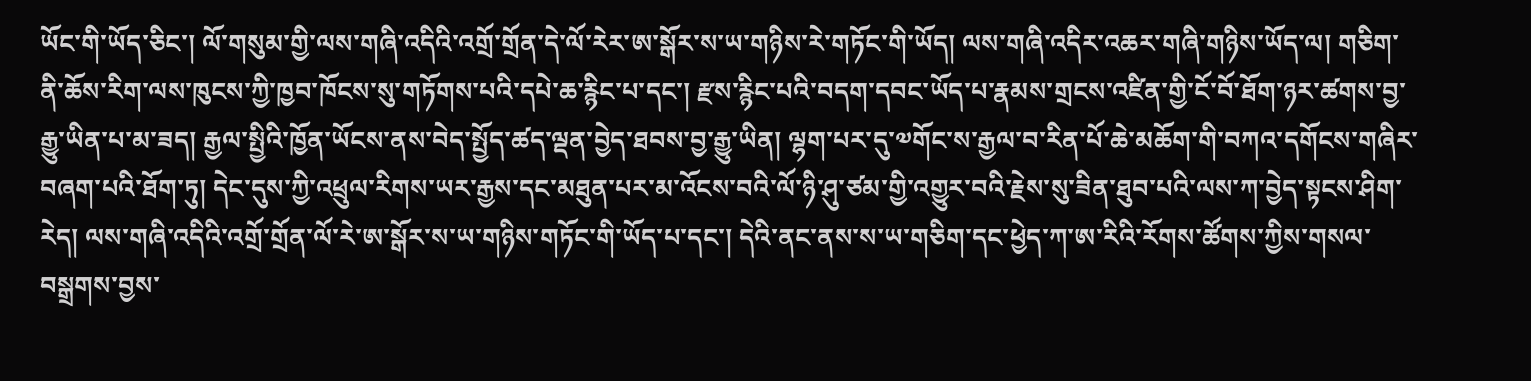ཡོང་གི་ཡོད་ཅིང་། ལོ་གསུམ་གྱི་ལས་གཞི་འདིའི་འགྲོ་གྲོན་དེ་ལོ་རེར་ཨ་སྒོར་ས་ཡ་གཉིས་རེ་གཏོང་གི་ཡོད། ལས་གཞི་འདིར་འཆར་གཞི་གཉིས་ཡོད་ལ། གཅིག་ནི་ཆོས་རིག་ལས་ཁུངས་ཀྱི་ཁྱབ་ཁོངས་སུ་གཏོགས་པའི་དཔེ་ཆ་རྙིང་པ་དང་། རྫས་རྙིང་པའི་བདག་དབང་ཡོད་པ་རྣམས་གྲངས་འཛིན་གྱི་ངོ་བོ་ཐོག་ཉར་ཚགས་བྱ་རྒྱུ་ཡིན་པ་མ་ཟད། རྒྱལ་སྤྱིའི་ཁྱོན་ཡོངས་ནས་བེད་སྤྱོད་ཚད་ལྡན་བྱེད་ཐབས་བྱ་རྒྱུ་ཡིན། ལྷག་པར་དུ་༧གོང་ས་རྒྱལ་བ་རིན་པོ་ཆེ་མཆོག་གི་བཀའ་དགོངས་གཞིར་བཞག་པའི་ཐོག་ཏུ། དེང་དུས་ཀྱི་འཕྲུལ་རིགས་ཡར་རྒྱས་དང་མཐུན་པར་མ་འོངས་བའི་ལོ་ཉི་ཤུ་ཙམ་གྱི་འགྱུར་བའི་རྗེས་སུ་ཟིན་ཐུབ་པའི་ལས་ཀ་བྱེད་སྟངས་ཤིག་རེད། ལས་གཞི་འདིའི་འགྲོ་གྲོན་ལོ་རེ་ཨ་སྒོར་ས་ཡ་གཉིས་གཏོང་གི་ཡོད་པ་དང་། དེའི་ནང་ནས་ས་ཡ་གཅིག་དང་ཕྱེད་ཀ་ཨ་རིའི་རོགས་ཚོགས་ཀྱིས་གསལ་བསྒྲགས་བྱས་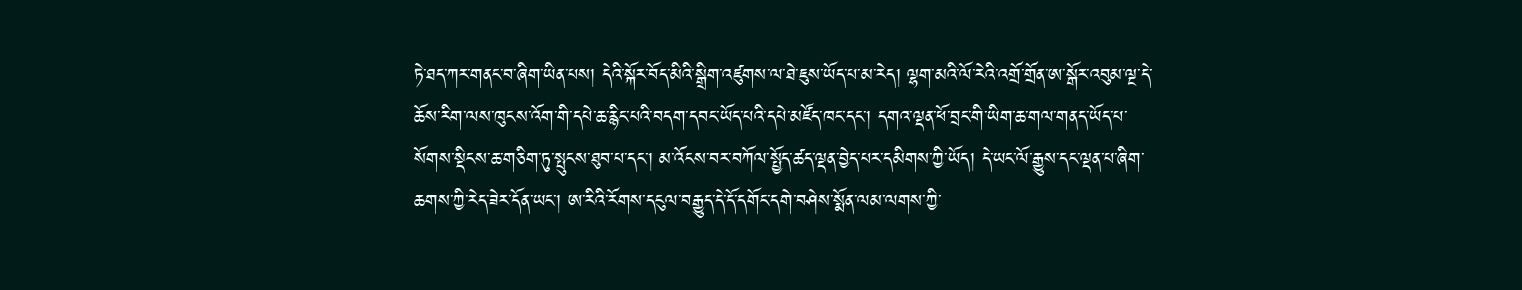ཏེ་ཐད་ཀར་གནང་བ་ཞིག་ཡིན་པས། དེའི་སྐོར་བོད་མིའི་སྒྲིག་འཛུགས་ལ་ཐེ་ཇུས་ཡོད་པ་མ་རེད། ལྷག་མའི་ལོ་རེའི་འགྲོ་གྲོན་ཨ་སྒོར་འབུམ་ལྔ་དེ་ཆོས་རིག་ལས་ཁུངས་འོག་གི་དཔེ་ཆ་རྙིང་པའི་བདག་དབང་ཡོད་པའི་དཔེ་མཛོད་ཁང་དང་། དགའ་ལྡན་ཕོ་བྲང་གི་ཡིག་ཆ་གལ་གནད་ཡོད་པ་སོགས་སྡིངས་ཆ་གཅིག་ཏུ་སྤུངས་ཐུབ་པ་དང་། མ་འོངས་བར་བཀོལ་སྤྱོད་ཚད་ལྡན་བྱེད་པར་དམིགས་ཀྱི་ཡོད། དེ་ཡང་ལོ་རྒྱུས་དང་ལྡན་པ་ཞིག་ཆགས་ཀྱི་རེད་ཟེར་དོན་ཡང་། ཨ་རིའི་རོགས་དངུལ་བརྒྱུད་དེ་དོ་དགོང་དགེ་བཤེས་སྨོན་ལམ་ལགས་ཀྱི་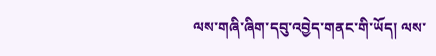ལས་གཞི་ཞིག་དབུ་འབྱེད་གནང་གི་ཡོད། ལས་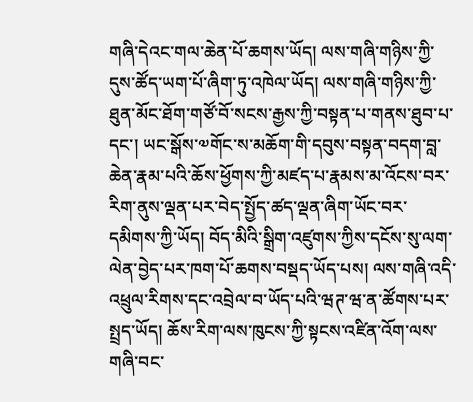གཞི་དེའང་གལ་ཆེན་པོ་ཆགས་ཡོད། ལས་གཞི་གཉིས་ཀྱི་དུས་ཚོད་ཡག་པོ་ཞིག་ཏུ་འཁེལ་ཡོད། ལས་གཞི་གཉིས་ཀྱི་ཐུན་མོང་ཐོག་གཙོ་བོ་སངས་རྒྱས་ཀྱི་བསྟན་པ་གནས་ཐུབ་པ་དང་། ཡང་སྒོས་༧གོང་ས་མཆོག་གི་དབུས་བསྟན་བདག་བླ་ཆེན་རྣམ་པའི་ཆོས་ཕྱོགས་ཀྱི་མཛད་པ་རྣམས་མ་འོངས་བར་རིག་ནུས་ལྡན་པར་བེད་སྤྱོད་ཚད་ལྡན་ཞིག་ཡོང་བར་དམིགས་ཀྱི་ཡོད། བོད་མིའི་སྒྲིག་འཛུགས་ཀྱིས་དངོས་སུ་ལག་ལེན་བྱེད་པར་ཁག་པོ་ཆགས་བསྡད་ཡོད་པས། ལས་གཞི་འདི་འཕྲུལ་རིགས་དང་འབྲེལ་བ་ཡོད་པའི་ཝཊ་ཝ་ན་ཚོགས་པར་སྤྲད་ཡོད། ཆོས་རིག་ལས་ཁུངས་ཀྱི་སྟངས་འཛིན་འོག་ལས་གཞི་བང་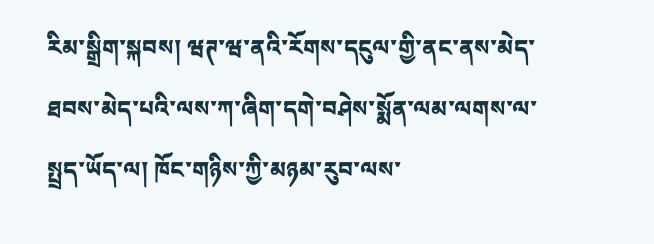རིམ་སྒྲིག་སྐབས། ཝཊ་ཝ་ནའི་རོགས་དངུལ་གྱི་ནང་ནས་མེད་ཐབས་མེད་པའི་ལས་ཀ་ཞིག་དགེ་བཤེས་སྨོན་ལམ་ལགས་ལ་སྤྲད་ཡོད་ལ། ཁོང་གཉིས་ཀྱི་མཉམ་རུབ་ལས་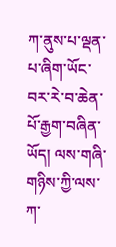ཀ་ནུས་པ་ལྡན་པ་ཞིག་ཡོང་བར་རེ་བ་ཆེན་པོ་རྒྱག་བཞིན་ཡོད། ལས་གཞི་གཉིས་ཀྱི་ལས་ཀ་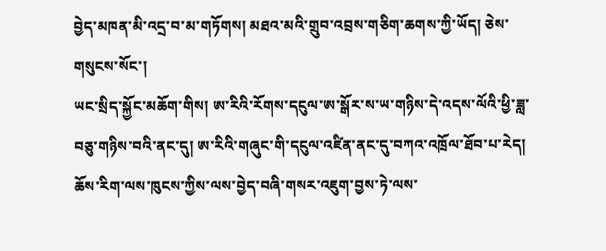བྱེད་མཁན་མི་འདྲ་བ་མ་གཏོགས། མཐའ་མའི་གྲུབ་འབྲས་གཅིག་ཆགས་ཀྱི་ཡོད། ཅེས་གསུངས་སོང་།
ཡང་སྲིད་སྐྱོང་མཆོག་གིས། ཨ་རིའི་རོགས་དངུལ་ཨ་སྒོར་ས་ཡ་གཉིས་དེ་འདས་ལོའི་ཕྱི་ཟླ་བཅུ་གཉིས་བའི་ནང་དུ། ཨ་རིའི་གཞུང་གི་དངུལ་འཛིན་ནང་དུ་བཀའ་འཁྲོལ་ཐོབ་པ་རེད། ཆོས་རིག་ལས་ཁུངས་ཀྱིས་ལས་བྱེད་བཞི་གསར་འཇུག་བྱས་ཏེ་ལས་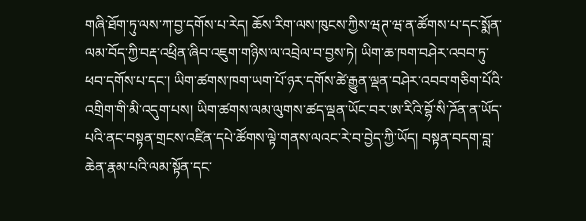གཞི་ཐོག་ཏུ་ལས་ཀ་བྱ་དགོས་པ་རེད། ཆོས་རིག་ལས་ཁུངས་ཀྱིས་ཝཊ་ཝ་ན་ཚོགས་པ་དང་སྨོན་ལམ་བོད་ཀྱི་བརྡ་འཕྲིན་ཞིབ་འཇུག་གཉིས་ལ་འབྲེལ་བ་བྱས་ཏེ། ཡིག་ཆ་ཁག་བཤེར་འབབ་ཏུ་ཕབ་དགོས་པ་དང་། ཡིག་ཚགས་ཁག་ཡག་པོ་ཉར་དགོས་ཚེ་རྒྱུན་ལྡན་བཤེར་འབབ་གཅིག་པོའི་འགྲིག་གི་མི་འདུག་པས། ཡིག་ཚགས་ལམ་ལུགས་ཚད་ལྡན་ཡོང་བར་ཨ་རིའི་བྷོ་སི་ཌོན་ན་ཡོད་པའི་ནང་བསྟན་གྲངས་འཛིན་དཔེ་ཚོགས་ལྟེ་གནས་ལའང་རེ་བ་བྱེད་ཀྱི་ཡོད། བསྟན་བདག་བླ་ཆེན་རྣམ་པའི་ལམ་སྟོན་དང་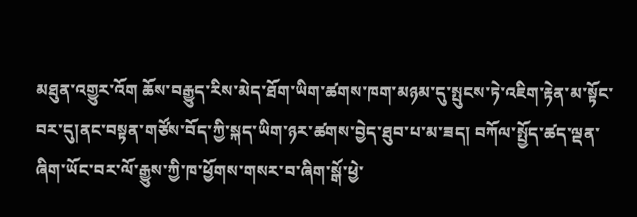མཐུན་འགྱུར་འོག ཆོས་བརྒྱུད་རིས་མེད་ཐོག་ཡིག་ཚགས་ཁག་མཉམ་དུ་སྤུངས་ཏེ་འཇིག་རྟེན་མ་སྟོང་བར་དུ།ནང་བསྟན་གཙོས་བོད་ཀྱི་སྐད་ཡིག་ཉར་ཚགས་བྱེད་ཐུབ་པ་མ་ཟད། བཀོལ་སྤྱོད་ཚད་ལྡན་ཞིག་ཡོང་བར་ལོ་རྒྱུས་ཀྱི་ཁ་ཕྱོགས་གསར་བ་ཞིག་སྒོ་ཕྱེ་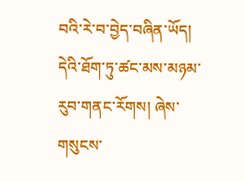བའི་རེ་བ་བྱེད་བཞིན་ཡོད། དེའི་ཐོག་ཏུ་ཚང་མས་མཉམ་རུབ་གནང་རོགས། ཞེས་གསུངས་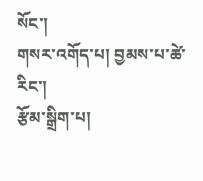སོང་།
གསར་འགོད་པ། བྱམས་པ་ཚེ་རིང་།
རྩོམ་སྒྲིག་པ།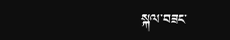སྐལ་བཟང་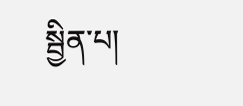སྦྱིན་པ།